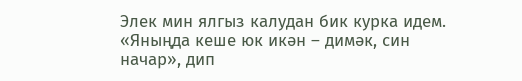Элек мин ялгыз калудан бик курка идем. «Яныңда кеше юк икән – димәк, син начар», дип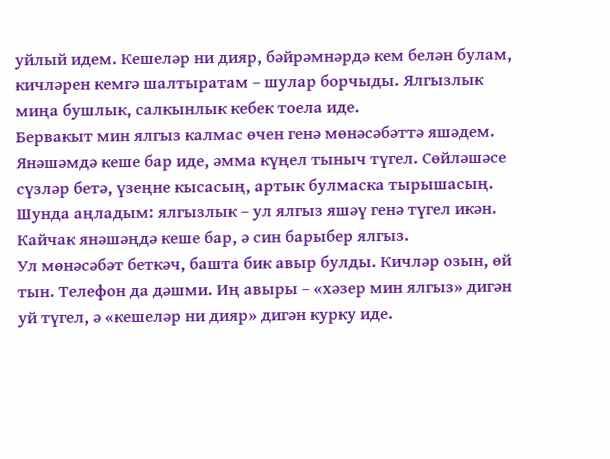уйлый идем. Кешеләр ни дияр, бәйрәмнәрдә кем белән булам, кичләрен кемгә шалтыратам – шулар борчыды. Ялгызлык миңа бушлык, салкынлык кебек тоела иде.
Бервакыт мин ялгыз калмас өчен генә мөнәсәбәттә яшәдем. Янәшәмдә кеше бар иде, әмма күңел тыныч түгел. Сөйләшәсе сүзләр бетә, үзеңне кысасың, артык булмаска тырышасың. Шунда аңладым: ялгызлык – ул ялгыз яшәү генә түгел икән. Кайчак янәшәңдә кеше бар, ә син барыбер ялгыз.
Ул мөнәсәбәт беткәч, башта бик авыр булды. Кичләр озын, өй тын. Телефон да дәшми. Иң авыры – «хәзер мин ялгыз» дигән уй түгел, ә «кешеләр ни дияр» дигән курку иде.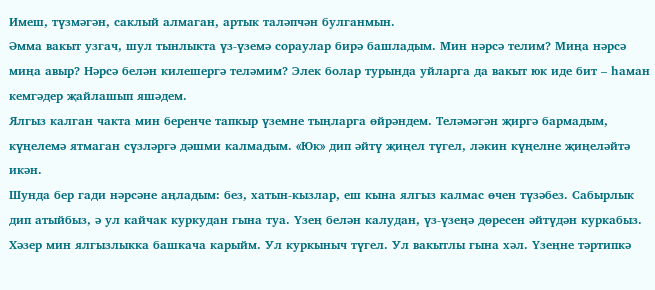Имеш, түзмәгән, саклый алмаган, артык таләпчән булганмын.
Әмма вакыт узгач, шул тынлыкта үз-үземә сораулар бирә башладым. Мин нәрсә телим? Миңа нәрсә миңа авыр? Нәрсә белән килешергә теләмим? Элек болар турында уйларга да вакыт юк иде бит – һаман кемгәдер җайлашып яшәдем.
Ялгыз калган чакта мин беренче тапкыр үземне тыңларга өйрәндем. Теләмәгән җиргә бармадым, күңелемә ятмаган сүзләргә дәшми калмадым. «Юк» дип әйтү җиңел түгел, ләкин күңелне җиңеләйтә икән.
Шунда бер гади нәрсәне аңладым: без, хатын-кызлар, еш кына ялгыз калмас өчен түзәбез. Сабырлык дип атыйбыз, ә ул кайчак куркудан гына туа. Үзең белән калудан, үз-үзеңә дөресен әйтүдән куркабыз.
Хәзер мин ялгызлыкка башкача карыйм. Ул куркыныч түгел. Ул вакытлы гына хәл. Үзеңне тәртипкә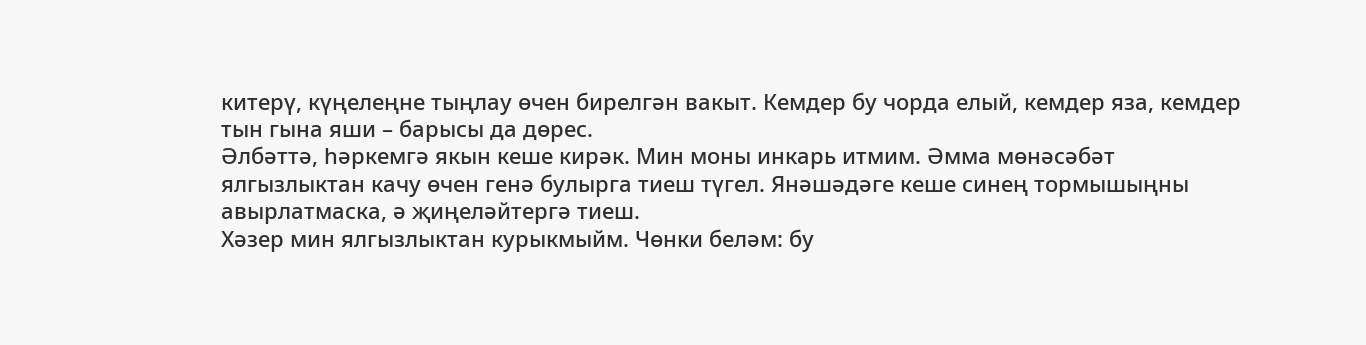китерү, күңелеңне тыңлау өчен бирелгән вакыт. Кемдер бу чорда елый, кемдер яза, кемдер тын гына яши – барысы да дөрес.
Әлбәттә, һәркемгә якын кеше кирәк. Мин моны инкарь итмим. Әмма мөнәсәбәт ялгызлыктан качу өчен генә булырга тиеш түгел. Янәшәдәге кеше синең тормышыңны авырлатмаска, ә җиңеләйтергә тиеш.
Хәзер мин ялгызлыктан курыкмыйм. Чөнки беләм: бу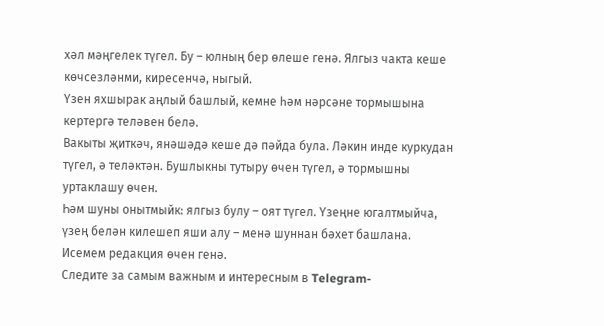хәл мәңгелек түгел. Бу – юлның бер өлеше генә. Ялгыз чакта кеше көчсезләнми, киресенчә, ныгый.
Үзен яхшырак аңлый башлый, кемне һәм нәрсәне тормышына кертергә теләвен белә.
Вакыты җиткәч, янәшәдә кеше дә пәйда була. Ләкин инде куркудан түгел, ә теләктән. Бушлыкны тутыру өчен түгел, ә тормышны уртаклашу өчен.
Һәм шуны онытмыйк: ялгыз булу – оят түгел. Үзеңне югалтмыйча, үзең белән килешеп яши алу – менә шуннан бәхет башлана.
Исемем редакция өчен генә.
Следите за самым важным и интересным в Telegram-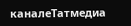каналеТатмедиа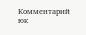Комментарий юк